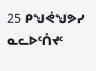25 ᑭᖑᕚᖑᕗᓯ ᓇᓚᐅᑦᑍᔪᑦ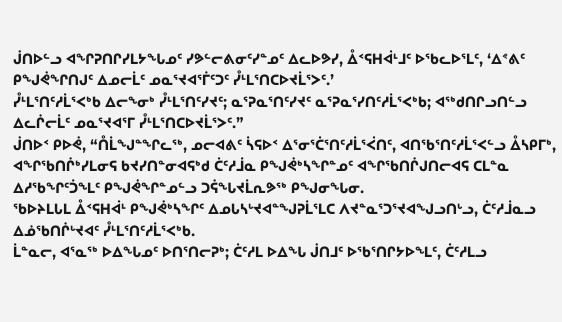ᒎᑎᐅᓪᓗ ᐊᖏᕈᑎᒋᓯᒪᔭᖓᓄᑦ ᓯᕗᓪᓕᕕᓂᑦᓯᓐᓄᑦ ᐃᓚᐅᕗᓯ, ᐂᑉᕋᕼᐋᒻᒧᑦ ᐅᖃᓚᐅᕐᒪᑦ, ‘ᐃᕝᕕᑦ ᑭᖑᕚᖏᑎᒍᑦ ᐃᓄᓕᒫᑦ ᓄᓇᕐᔪᐊᕐᒦᑦᑐᑦ ᓮᒻᒪᕐᑎᑕᐅᔪᒫᕐᐳᑦ.’
ᓮᒻᒪᕐᑎᑦᓱᒫᕐᐸᒃᑲ ᐃᓕᖕᓂᒃ ᓮᒻᒪᕐᑎᑦᓯᔪᑦ; ᓇᕐᕈᓇᕐᑎᑦᓯᔪᑦ ᓇᕐᕈᓇᕐᓯᑎᑦᓱᒫᕐᐸᒃᑲ; ᐊᖅᑯᑎᒋᓗᑎᓪᓗ ᐃᓚᒌᓕᒫᑦ ᓄᓇᕐᔪᐊᕐᒥ ᓮᒻᒪᕐᑎᑕᐅᔪᒫᕐᐳᑦ.”
ᒎᑎᐅᑉ ᑭᐅᕚ, “ᑍᒫᖑᓐᖏᓚᖅ, ᓄᓕᐊᕕᑦ ᓵᕋᐅᑉ ᐃᕐᓂᕐᑖᕐᑎᑦᓱᒫᕐᐹᑎᑦ, ᐊᑎᖃᕐᑎᑦᓱᒫᕐᐸᓪᓗ ᐂᓴᑭᒥᒃ, ᐊᖏᖃᑎᒌᒃᓯᒪᓂᕋ ᑲᔪᓯᑎᓐᓂᐊᕋᒃᑯ ᑖᑦᓱᒨᓇ ᑭᖑᕚᒃᓴᖏᓐᓄᑦ ᐊᖏᖃᑎᒌᒍᑎᓕᐊᕋ ᑕᒪᓐᓇ ᐃᓱᖃᖏᑦᑑᖕᒪᑦ ᑭᖑᕚᖏᓐᓄᓪᓗ ᑐᕌᖓᔪᒫᕆᕗᖅ ᑭᖑᓂᖓᓂ.
ᖃᐅᔨᒪᒐᒪ ᐂᑉᕋᕼᐋᒻ ᑭᖑᕚᒃᓴᖏᑦ ᐃᓄᒐᓴᒡᔪᐊᓐᖑᕈᒫᕐᒪᑕ ᐱᔪᓐᓇᕐᑐᕐᔪᐊᖑᓗᑎᒡᓗ, ᑖᑦᓱᒨᓇᓗ ᐃᓅᖃᑎᒌᒡᔪᐊᑦ ᓮᒻᒪᕐᑎᑦᓱᒫᕐᐸᒃᑲ.
ᒫᓐᓇᓕ, ᐊᕐᓇᖅ ᐅᐃᖓᓄᑦ ᐅᑎᕐᑎᓕᕈᒃ; ᑖᑦᓱᒪ ᐅᐃᖓ ᒎᑎᒧᑦ ᐅᖃᕐᑎᒋᔭᐅᖕᒪᑦ, ᑖᑦᓱᒪᓗ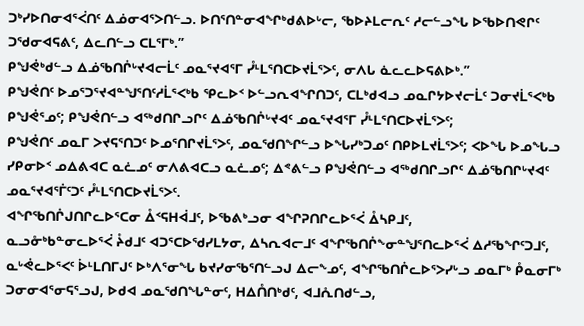ᑐᒃᓯᐅᑎᓂᐊᕐᐹᑎᑦ ᐃᓅᓂᐊᕐᐳᑎᓪᓗ. ᐅᑎᕐᑎᓐᓂᐊᖏᒃᑯᕕᐅᒡᓕ, ᖃᐅᔨᒪᓕᕆᑦ ᓱᓕᓪᓗᖓ ᐅᖃᐅᑎᕙᒋᑦ ᑐᖁᓂᐊᕋᕕᑦ, ᐃᓚᑎᓪᓗ ᑕᒪᕐᒥᒃ.”
ᑭᖑᕚᒃᑯᓪᓗ ᐃᓅᖃᑎᒌᒡᔪᐊᓕᒫᑦ ᓄᓇᕐᔪᐊᕐᒥ ᓮᒻᒪᕐᑎᑕᐅᔪᒫᕐᐳᑦ, ᓂᐱᒐ ᓈᓚᓚᐅᕋᕕᐅᒃ.”
ᑭᖑᕚᑎᑦ ᐅᓄᕐᑐᕐᔪᐊᓐᖑᕐᑎᑦᓱᒫᕐᐸᒃᑲ ᕿᓚᐅᑉ ᐅᓪᓗᕆᐊᖏᑎᑐᑦ, ᑕᒪᒃᑯᐊᓗ ᓄᓇᒋᔭᐅᔪᓕᒫᑦ ᑐᓂᔪᒫᕐᐸᒃᑲ ᑭᖑᕚᕐᓄᑦ; ᑭᖑᕚᑎᓪᓗ ᐊᖅᑯᑎᒋᓗᒋᑦ ᐃᓅᖃᑎᒌᒡᔪᐊᑦ ᓄᓇᕐᔪᐊᕐᒥ ᓮᒻᒪᕐᑎᑕᐅᔪᒫᕐᐳᑦ;
ᑭᖑᕚᑎᑦ ᓄᓇᒥ ᐳᔪᕋᕐᑎᑐᑦ ᐅᓄᕐᑎᒋᔪᒫᕐᐳᑦ, ᓄᓇᖁᑎᖏᓪᓗ ᐅᖓᓯᒃᑐᓄᑦ ᑎᑭᐅᒪᔪᒫᕐᐳᑦ; ᐸᐅᖓ ᐅᓄᖓᓗ ᓯᑭᓂᐅᑉ ᓄᐃᕕᐊᑕ ᓇᓛᓄᑦ ᓂᐱᕕᐊᑕᓗ ᓇᓛᓄᑦ; ᐃᕝᕕᓪᓗ ᑭᖑᕚᑎᓪᓗ ᐊᖅᑯᑎᒋᓗᒋᑦ ᐃᓅᖃᑎᒋᒡᔪᐊᑦ ᓄᓇᕐᔪᐊᕐᒦᑦᑐᑦ ᓮᒻᒪᕐᑎᑕᐅᔪᒫᕐᐳᑦ.
ᐊᖏᖃᑎᒌᒍᑎᒋᓚᐅᕐᑕᓂ ᐂᑉᕋᕼᐋᒧᑦ, ᐅᖃᕕᒃᓗᓂ ᐊᖏᕈᑎᒋᓚᐅᕐᐹ ᐂᓴᑭᒧᑦ,
ᓇᓗᓁᒃᑲᓐᓂᓚᐅᕐᐹ ᔧᑯᒧᑦ ᐊᑐᕐᑕᐅᖁᓯᒪᔭᓂ, ᐃᓴᕆᐊᓕᒧᑦ ᐊᖏᖃᑎᒌᖕᓂᓐᖑᕐᑎᓚᐅᕐᐹ ᐃᓱᖃᖏᑦᑐᒧᑦ,
ᓇᒡᕚᓚᐅᕐᐸᑦ ᐆᒻᒪᑎᒥᒍᑦ ᐅᒃᐱᕐᓂᖓ ᑲᔪᓯᓂᖃᕐᑎᓪᓗᒍ ᐃᓕᖕᓄᑦ, ᐊᖏᖃᑎᒌᓚᐅᕐᐳᓯᒡᓗ ᓄᓇᒥᒃ ᑬᓇᓂᒥᒃ ᑐᓂᓂᐊᕐᓂᕋᕐᓗᒍ, ᐅᑯᐊ ᓄᓇᖁᑎᖓᓐᓂᑦ, ᕼᐃᑍᑎᒃᑯᑦ, ᐊᒧᕅᑎᑯᓪᓗ,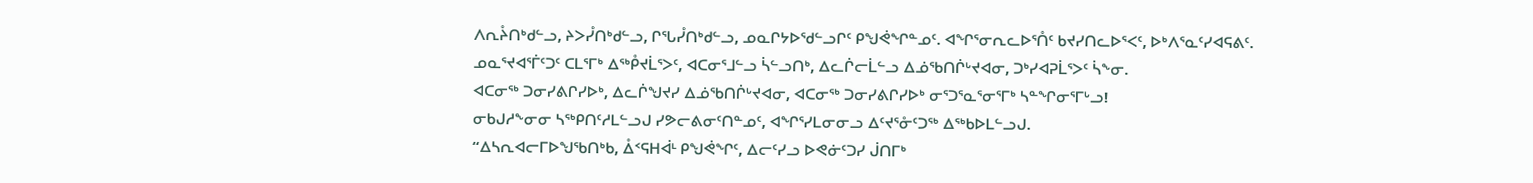ᐱᕆᔧᑎᒃᑯᓪᓗ, ᔨᐳᓮᑎᒃᑯᓪᓗ, ᒋᕐᒐᓮᑎᒃᑯᓪᓗ, ᓄᓇᒋᔭᐅᖁᓪᓗᒋᑦ ᑭᖑᕚᖏᓐᓄᑦ. ᐊᖏᕐᓂᕆᓚᐅᕐᑍᑦ ᑲᔪᓯᑎᓚᐅᕐᐸᑦ, ᐅᒃᐱᕐᓇᑦᓯᐊᕋᕕᑦ.
ᓄᓇᕐᔪᐊᕐᒦᑦᑐᑦ ᑕᒪᕐᒥᒃ ᐃᖅᑬᔪᒫᕐᐳᑦ, ᐊᑕᓂᕐᒧᓪᓗ ᓵᓪᓗᑎᒃ, ᐃᓚᒌᓕᒫᓪᓗ ᐃᓅᖃᑎᒌᒡᔪᐊᓂ, ᑐᒃᓯᐊᕈᒫᕐᐳᑦ ᓵᖕᓂ.
ᐊᑕᓂᖅ ᑐᓂᓯᕕᒋᓯᐅᒃ, ᐃᓚᒌᖑᔪᓯ ᐃᓅᖃᑎᒌᒡᔪᐊᓂ, ᐊᑕᓂᖅ ᑐᓂᓯᕕᒋᓯᐅᒃ ᓂᕐᑐᕐᓇᕐᓂᕐᒥᒃ ᓴᓐᖏᓂᕐᒥᒡᓗ!
ᓂᑲᒍᓱᖕᓂᓂ ᓴᖅᑭᑎᑦᓱᒪᓪᓗᒍ ᓯᕗᓕᕕᓂᑦᑎᓐᓄᑦ, ᐊᖏᕐᓯᒪᓂᓂᓗ ᐃᑦᔪᕐᓁᑦᑐᖅ ᐃᖅᑲᐅᒪᓪᓗᒍ.
“ᐃᓴᕆᐊᓕᒥᐅᖑᖃᑎᒃᑲ, ᐂᑉᕋᕼᐋᒻ ᑭᖑᕚᖏᑦ, ᐃᓕᑦᓯᓗ ᐅᕙᓃᑦᑐᓯ ᒎᑎᒥᒃ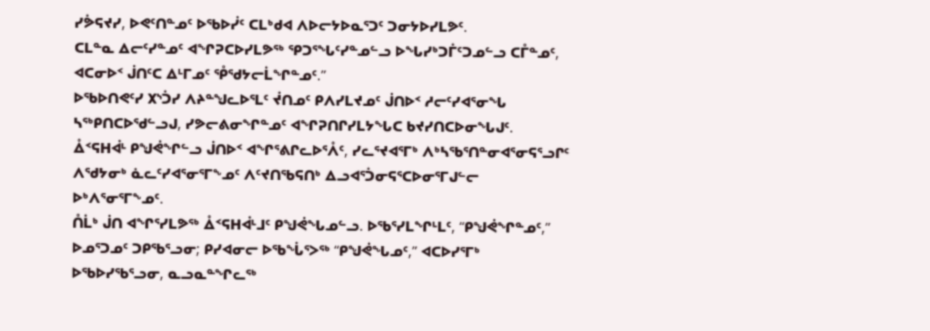ᓯᕘᕋᔪᓯ, ᐅᕙᑦᑎᓐᓄᑦ ᐅᖃᐅᓰᑦ ᑕᒪᒃᑯᐊ ᐱᐅᓕᔭᐅᓇᕐᑐᑦ ᑐᓂᔭᐅᓯᒪᕗᑦ.
ᑕᒪᓐᓇ ᐃᓕᑦᓯᓐᓄᑦ ᐊᖏᕈᑕᐅᓯᒪᕗᖅ ᕿᑐᕐᖓᑦᓯᓐᓄᓪᓗ ᐅᖓᓯᒃᑐᒦᑦᑐᓄᓪᓗ ᑕᒤᓐᓄᑦ, ᐊᑕᓂᐅᑉ ᒎᑎᑦᑕ ᐃᒻᒥᓄᑦ ᕾᖁᔭᓕᒫᖏᓐᓄᑦ.”
ᐅᖃᐅᑎᕙᑦᓯ ᙭ᔅᑑᓯ ᐱᔨᓐᖑᓚᐅᕐᒪᑦ ᔫᑎᓄᑦ ᑭᐱᓯᒪᔪᓄᑦ ᒎᑎᐅᑉ ᓱᓕᑦᓯᐊᕐᓂᖓ ᓴᖅᑭᑎᑕᐅᖁᓪᓗᒍ, ᓯᕗᓕᕕᓂᖏᓐᓄᑦ ᐊᖏᕈᑎᒋᓯᒪᔭᖓᑕ ᑲᔪᓯᑎᑕᐅᓂᖓᒍᑦ.
ᐂᑉᕋᕼᐋᒻ ᑭᖑᕚᖏᓪᓗ ᒎᑎᐅᑉ ᐊᖏᕐᕕᒋᓚᐅᕐᐰᑦ, ᓯᓚᕐᔪᐊᕐᒥᒃ ᐱᒃᓴᖃᕐᑎᓐᓂᐊᕐᓂᕋᕐᓗᒋᑦ ᐱᖁᔭᓂᒃ ᓈᓚᑦᓯᐊᕐᓂᕐᒥᖕᓄᑦ ᐱᑦᔪᑎᖃᕋᑎᒃ ᐃᓗᐊᕐᑑᓂᕋᕐᑕᐅᓂᕐᒥᒍᓪᓕ ᐅᒃᐱᕐᓂᕐᒥᖕᓄᑦ.
ᑍᒫᒃ ᒎᑎ ᐊᖏᕐᓯᒪᕗᖅ ᐂᑉᕋᕼᐋᒻᒧᑦ ᑭᖑᕚᖓᓄᓪᓗ. ᐅᖃᕐᓯᒪᖏᒻᒪᑦ, “ᑭᖑᕚᖏᓐᓄᑦ,” ᐅᓄᕐᑐᓄᑦ ᑐᑭᖃᕐᓗᓂ; ᑭᓯᐊᓂᓕ ᐅᖃᖔᕐᐳᖅ “ᑭᖑᕚᖓᓄᑦ,” ᐊᑕᐅᓯᕐᒥᒃ ᐅᖃᐅᓯᖃᕐᓗᓂ, ᓇᓗᓇᓐᖏᓚᖅ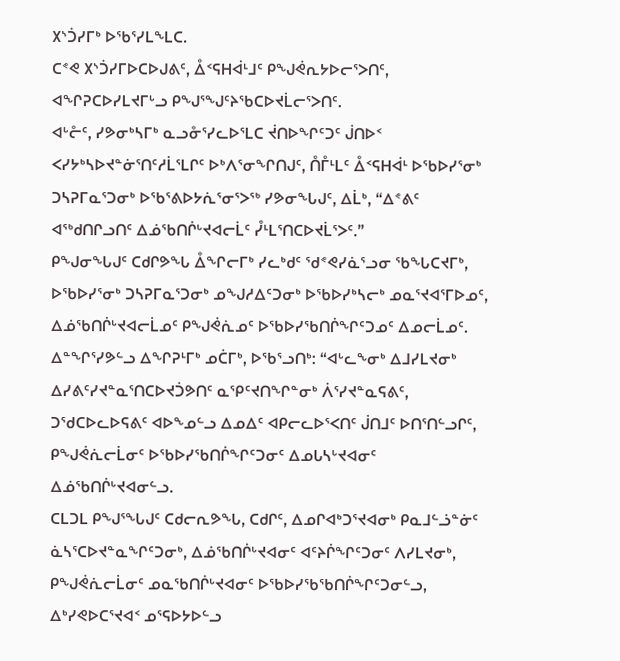᙭ᔅᑑᓯᒥᒃ ᐅᖃᕐᓯᒪᖕᒪᑕ.
ᑕᕝᕙ ᙭ᔅᑑᓯᒥᐅᑕᐅᒍᕕᑦ, ᐂᑉᕋᕼᐋᒻᒧᑦ ᑭᖑᕚᕆᔭᐅᓕᕐᐳᑎᑦ, ᐊᖏᕈᑕᐅᓯᒪᔪᒥᒡᓗ ᑭᖑᕐᖑᑦᔨᖃᑕᐅᔪᒫᓕᕐᐳᑎᑦ.
ᐊᒡᓔᑦ, ᓯᕗᓂᒃᓴᒥᒃ ᓇᓗᓁᕐᓯᓚᐅᕐᒪᑕ ᔫᑎᐅᖏᑦᑐᑦ ᒎᑎᐅᑉ ᐸᓯᔭᒃᓴᐅᔪᓐᓃᕐᑎᑦᓱᒫᕐᒪᒋᑦ ᐅᒃᐱᕐᓂᖏᑎᒍᑦ, ᑍᒤᒻᒪᑦ ᐂᑉᕋᕼᐋᒻ ᐅᖃᐅᓯᕐᓂᒃ ᑐᓴᕈᒥᓇᕐᑐᓂᒃ ᐅᖃᕐᕕᐅᔭᕇᕐᓂᕐᐳᖅ ᓯᕗᓂᖓᒍᑦ, ᐃᒫᒃ, “ᐃᕝᕕᑦ ᐊᖅᑯᑎᒋᓗᑎᑦ ᐃᓅᖃᑎᒌᒡᔪᐊᓕᒫᑦ ᓮᒻᒪᕐᑎᑕᐅᔪᒫᕐᐳᑦ.”
ᑭᖑᓂᖓᒍᑦ ᑕᑯᒋᕗᖓ ᐂᖏᓕᒥᒃ ᓯᓚᒃᑯᑦ ᖁᕝᕙᓯᓈᕐᓗᓂ ᖃᖓᑕᔪᒥᒃ, ᐅᖃᐅᓯᕐᓂᒃ ᑐᓴᕈᒥᓇᕐᑐᓂᒃ ᓄᖑᓱᐃᑦᑐᓂᒃ ᐅᖃᐅᓯᒃᓴᓕᒃ ᓄᓇᕐᔪᐊᕐᒥᐅᓄᑦ, ᐃᓅᖃᑎᒌᒡᔪᐊᓕᒫᓄᑦ ᑭᖑᕚᕇᓄᑦ ᐅᖃᐅᓯᖃᑎᒌᖏᑦᑐᓄᑦ ᐃᓄᓕᒫᓄᑦ.
ᐃᓐᖏᕐᓯᕗᓪᓗ ᐃᖏᕈᒻᒥᒃ ᓄᑖᒥᒃ, ᐅᖃᕐᓗᑎᒃ: “ᐊᒡᓚᖕᓂᒃ ᐃᒧᓯᒪᔪᓂᒃ ᐃᓯᕕᑦᓯᔪᓐᓇᕐᑎᑕᐅᔪᑑᕗᑎᑦ ᓇᕿᑦᔪᑎᖏᓐᓂᒃ ᐲᕐᓯᔪᓐᓇᕋᕕᑦ, ᑐᖁᑕᐅᓚᐅᕋᕕᑦ ᐊᐅᖕᓄᓪᓗ ᐃᓄᐃᑦ ᐊᑭᓕᓚᐅᕐᐸᑎᑦ ᒎᑎᒧᑦ ᐅᑎᕐᑎᓪᓗᒋᑦ, ᑭᖑᕚᕇᓕᒫᓂᑦ ᐅᖃᐅᓯᖃᑎᒌᖏᑦᑐᓂᑦ ᐃᓄᒐᓴᒡᔪᐊᓂᑦ ᐃᓅᖃᑎᒌᒡᔪᐊᓂᓪᓗ.
ᑕᒪᑐᒪ ᑭᖑᕐᖓᒍᑦ ᑕᑯᓕᕆᕗᖓ, ᑕᑯᒋᑦ, ᐃᓄᒋᐊᒃᑐᕐᔪᐊᓂᒃ ᑭᓇᒧᓪᓘᓐᓃᑦ ᓈᓴᕐᑕᐅᔪᓐᓇᖏᑦᑐᓂᒃ, ᐃᓅᖃᑎᒌᒡᔪᐊᓂᑦ ᐊᑦᔨᒌᖏᑦᑐᓂᑦ ᐱᓯᒪᔪᓂᒃ, ᑭᖑᕚᕇᓕᒫᓂᑦ ᓄᓇᖃᑎᒌᒡᔪᐊᓂᑦ ᐅᖃᐅᓯᖃᖃᑎᒌᖏᑦᑐᓂᓪᓗ, ᐃᒃᓯᕙᐅᑕᕐᔪᐊᑉ ᓄᕐᕋᐅᔭᐅᓪᓗ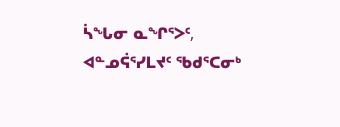ᓵᖓᓂ ᓇᖏᕐᐳᑦ, ᐊᓐᓄᕌᕐᓯᒪᔪᑦ ᖃᑯᕐᑕᓂᒃ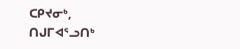ᑕᑭᔪᓂᒃ, ᑎᒍᒥᐊᕐᓗᑎᒃ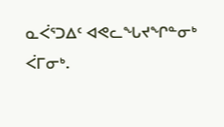ᓇᐹᕐᑐᐃᑦ ᐊᕙᓚᖓᔪᖏᓐᓂᒃ ᐹᒥᓂᒃ.